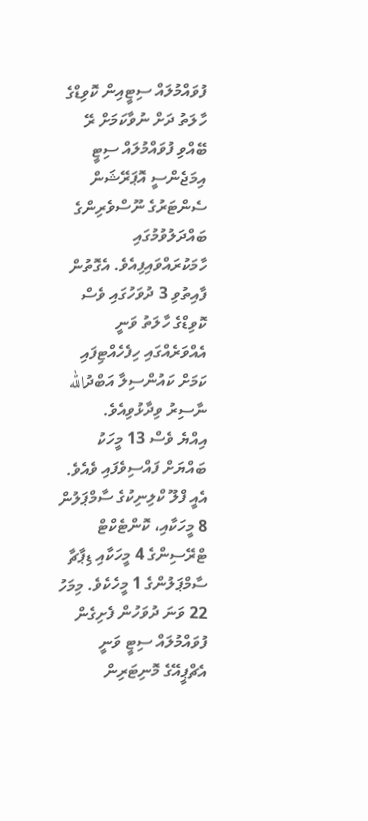ފުވައްމުލައް ސިޓީއިން ކޮވިޑްގެ ހާލަތު ދަށް ނުވާކަމަށް ރޭ ބޭއްވި ފުވައްމުލައް ސިޓީ އިމަޖެންސީ އޮޕަރޭޝަން ސެންޓަރުގެ ނޫސްވެރިންގެ ބައްދަލުވުމުގައި ހާމަކުރައްވައިފިއެވެ. އެގޮތުން ފާއިތުވި 3 ދުވަހުގައި ވެސް ކޮވިޑްގެ ހާލަތު ވަނީ އެއްވަރެއްގައި ހިފެހެއްޓިފައި ކަމަށް ކައުންސިލާ އަބްދުالله ނާސިރު ވިދާޅުވިއެވެ.
އިއްޔެ ވެސް 13 މީހަކު ބައްޔަށް ފައްސިވެފައި ވެއެވެ. އެއީ ފްލޫ ކްލިނިކުގެ ސާމްޕަލުން 8 މީހަކާއި، ކޮންޓެކްޓް ޓްރޭސިންގެ 4 މީހަކާއި ޑިޕާޗާ ސާމްޕަލުންގެ 1 މީހެކެވެ. މިމަހު 22 ވަނަ ދުވަހުން ފެށިގެން ފުވައްމުލައް ސިޓީ ވަނީ އެޗްޕީއޭގެ މޮނިޓަރިން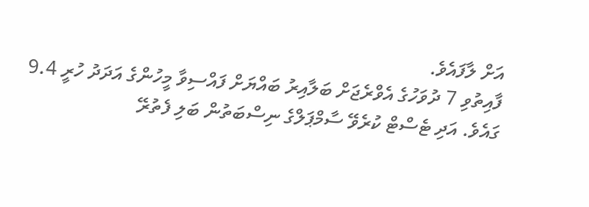އަށް ލާފައެވެ.
ފާއިތުވި 7 ދުވަހުގެ އެވްރެޖަށް ބަލާއިރު ބައްޔަށް ފައްސިވާ މީހުންގެ އަދަދު ހުރީ 9.4 ގައެވެ. އަދި ޓެސްޓް ކުރެވޭ ސާމްޕަލްގެ ނިސްބަތުން ބަލި ފެތުރޭ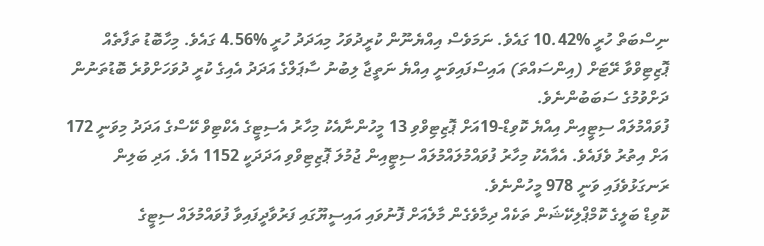ނިސްބަތް ހުރީ %10.42 ގައެވެ. ނަމަވެސް އިއްޔެނޫން ކުރީދުވަހު މިއަދަދު ހުރީ %4.56 ގައެވެ. މިހާބޮޑު ތަފާތެއް ޕޮޒިޓިވްވާ ރޭޓަށް (އިންސައްތަ) އައިސްފައިވަނީ އިއްޔެ ނަތީޖާ ލިބުނު ސާޕަލްގެ އަދަދު އެއިގެ ކުރީ ދުވަހަށްވުރެ ބޮޑުތަނުން ދަށްވުމުގެ ސަބަބުންނެވެ.
ފުވައްމުލައް ސިޓީއިން އިއްޔެ ކޮވިޑް-19އަށް ޕޮޒިޓިވްވި 13 މީހުންނާއެކު މިހާރު އެސިޓީގެ އެކްޓިވް ކޭސްގެ އަދަދު މިވަނީ 172 އަށް އިތުރު ވެފައެވެ. އެއާއެކު މިހާރު ފުވައްމުލައްމުލައް ސިޓީއިން ޖުމުލަ ޕޮޒިޓިވްވި އަދަދަކީ 1152 އެވެ. އަދި ބަލިން ރަނގަޅުވެފައި ވަނީ 978 މީހުންނެވެ.
ކޮވިޑް ބަލީގެ ކޮމްޕްލިކޭޝަން ތަކެއް ދިމާވެގެން މާލެއަށް ފޮނުވައި އައިސީޔޫގައި ފަރުވާދީފައިވާ ފުވައްމުލައް ސިޓީގެ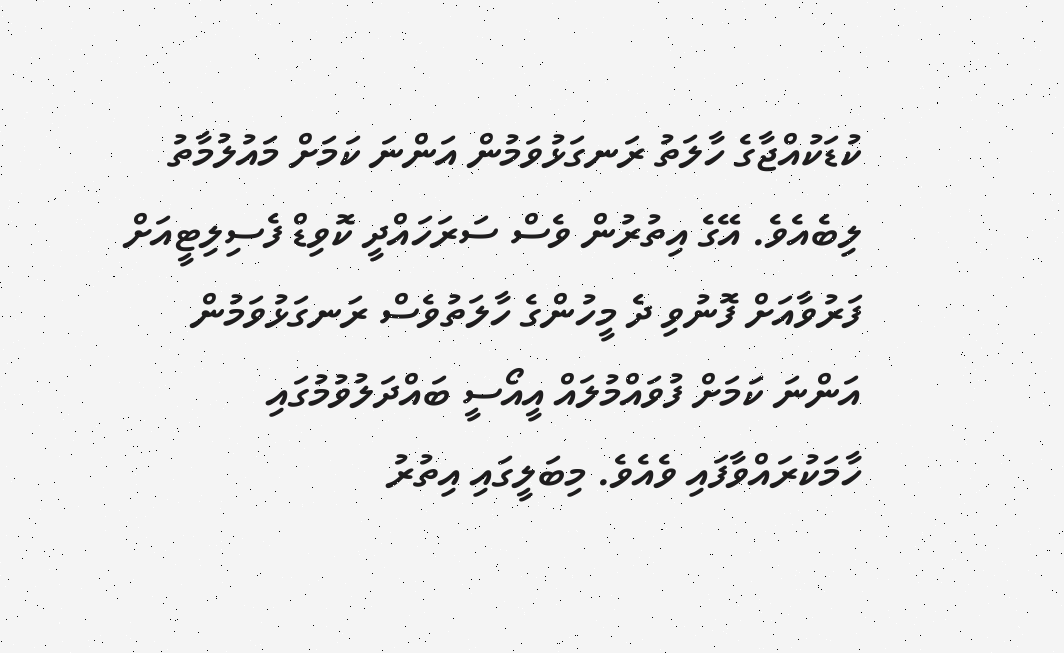ކުޑަކުއްޖާގެ ހާލަތު ރަނގަޅުވަމުން އަންނަ ކަމަށް މައުލުމާތު ލިބެއެވެ. އޭގެ އިތުރުން ވެސް ސަރަހައްދީ ކޮވިޑް ފެސިލިޓީއަށް ފަރުވާއަށް ފޮނުވި ދެ މީހުންގެ ހާލަތުވެސް ރަނގަޅުވަމުން އަންނަ ކަމަށް ފުވައްމުލައް އީއޯސީ ބައްދަލުވުމުގައި ހާމަކުރައްވާފައި ވެއެވެ. މިބަލީގައި އިތުރު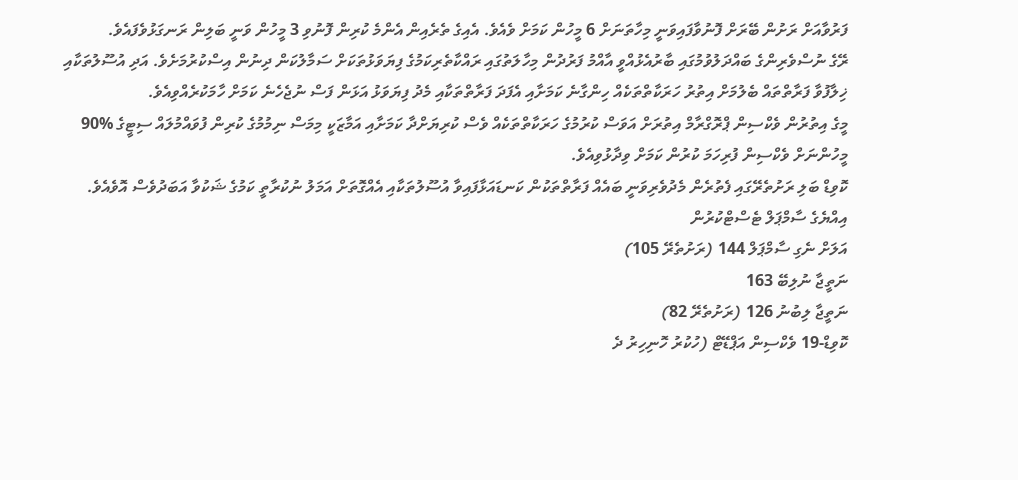ފަރުވާއަށް ރަށުން ބޭރަށް ފޮނުވާފައިވަނީ މިހާތަނަށް 6 މީހުން ކަމަށް ވެއެވެ. އެއިގެ ތެރެއިން އެންމެ ކުރިން ފޮނުވި 3 މީހުން ވަނީ ބަލިން ރަނގަޅުވެފައެވެ.
ރޭގެ ނުސްވެރިންގެ ބައްދަލުވުމުގައި ބާރުއެޅުއްވީ އާއްމު ފަރުދުން މިހާލަތުގައި ރައްކާތެރިކަމުގެ ފިޔަވަޅުތަކަށް ސަމާލުކަން ދިނުން އިސްކުރުމަށެވެ. އަދި އުސޫލުތަކާއި ޚިލާފުވާ ފަރާތްތައް ބެލުމަށް އިތުރު ހަރަކާތްތަކެއް ހިންގާނެ ކަމަށާއި އެފަދަ ފަރާތްތަކާއި މެދު ފިޔަވަޅު އަޅަން ފަސް ނުޖެހެނެ ކަމަށް ހާމަކުރެއްވިއެވެ.
މީގެ އިތުރުން ވެކްސިން ޕްރޮގްރާމް އިތުރަށް އަވަސް ކުރުމުގެ ހަރަކާތްތަކެއް ވެސް ކުރިޔަށްދާ ކަމަށާއި އަމާޒަކީ މިމަސް ނިމުމުގެ ކުރިން ފުވައްމުލައް ސިޓީގެ %90 މީހުންނަށް ވެކްސިން ފުރިހަމަ ކުރުން ކަމަށް ވިދާޅުވިއެވެ.
ކޮވިޑް ބަލި ރަށުތެރޭގައި ފެތުރެން މެދުވެރިވަނީ ބައެއް ފަރާތްތަކުން ކަނޑައަޅާފައިވާ އުސޫލުތަކާއި އެއްގޮތަށް އަމަލު ނުކުރާތީ ކަމުގެ ޝަކުވާ އަބަދުވެސް އޮވެއެވެ.
އިއްޔެގެ ސާމްޕަލް ޓެސްޓްކުރުން
އަލަށް ނެގި ސާމްޕަލް 144 (ރަށުތެރޭ 105)
ނަތީޖާ ނުލިބޭ 163
ނަތީޖާ ލިބުނު 126 (ރަށުތެރޭ 82)
ކޮވިޑް-19 ވެކްސިން އަޕްޑޭޓް (ހުކުރު ހޮނިހިރު ދެ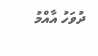ދުވަހު އާއްމު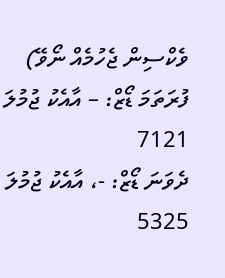ވެކްސިން ޖެހުމެއް ނޯވޭ)
ފުރަތަމަ ޑޯޒް: – އާއެކު ޖުމުލަ 7121
ދެވަނަ ޑޯޒް: -، އާއެކު ޖުމުލަ 5325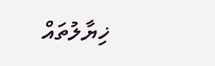ޚިޔާލުތައް